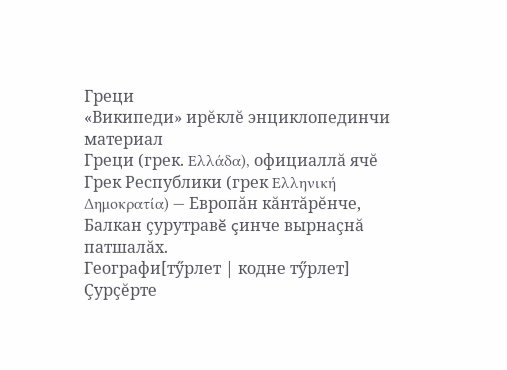Греци
«Википеди» ирĕклĕ энциклопединчи материал
Греци (грек. Ελλάδα), официаллă ячĕ Грек Республики (грек Ελληνική Δημοκρατία) — Европăн кăнтăрĕнче, Балкан çурутравĕ çинче вырнаçнă патшалăх.
Географи[тӳрлет | кодне тӳрлет]
Çурçĕрте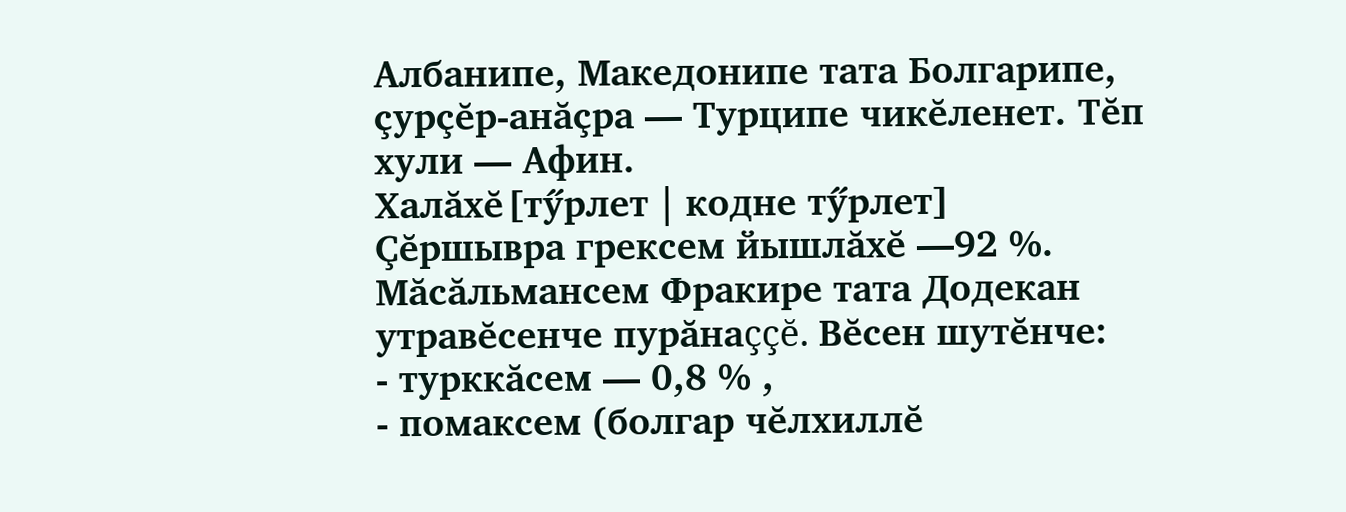Албанипе, Македонипе тата Болгарипе, çурçĕр-анăçра — Турципе чикĕленет. Тĕп хули — Афин.
Халăхĕ[тӳрлет | кодне тӳрлет]
Çĕршывра грексем йышлăхĕ —92 %. Мăсăльмансем Фракире тата Додекан утравĕсенче пурăнаççĕ. Вĕсен шутĕнче:
- турккăсем — 0,8 % ,
- помаксем (болгар чĕлхиллĕ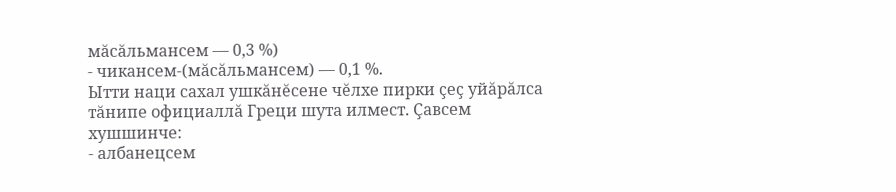мăсăльмансем — 0,3 %)
- чикансем-(мăсăльмансем) — 0,1 %.
Ытти наци сахал ушкăнĕсене чĕлхе пирки çеç уйăрăлса тăнипе официаллă Греци шута илмест. Çавсем хушшинче:
- албанецсем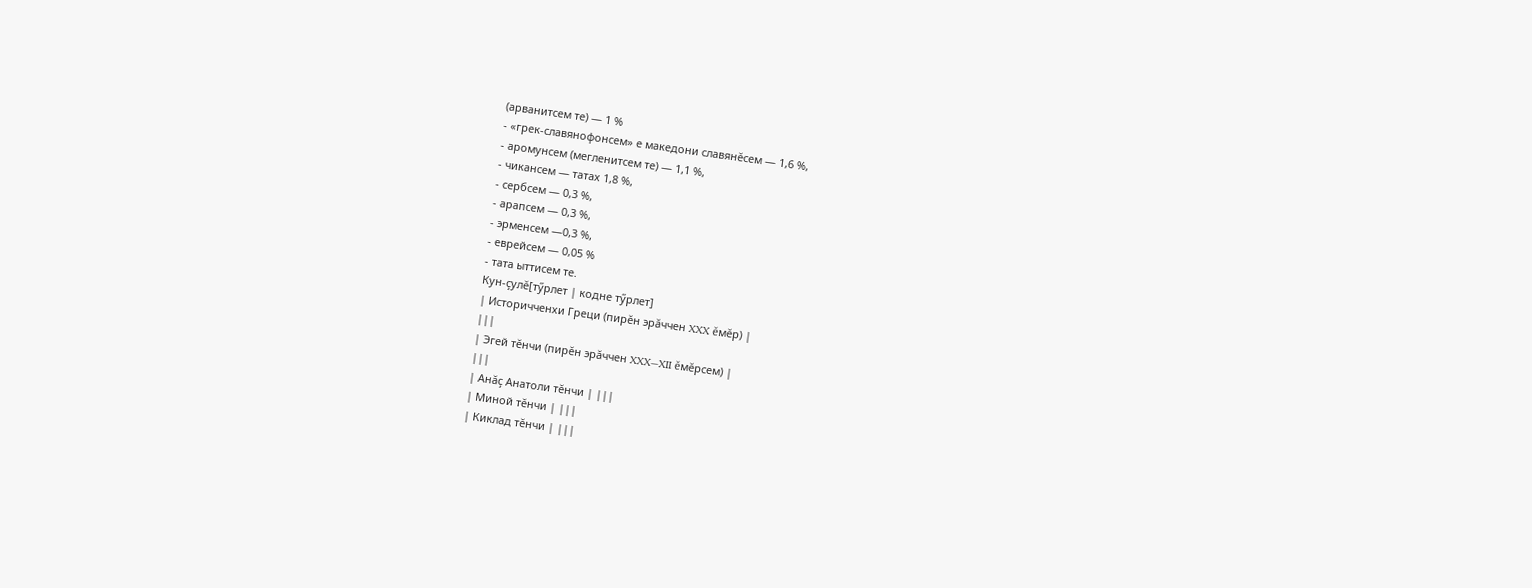(арванитсем те) — 1 %
- «грек-славянофонсем» е македони славянĕсем — 1,6 %,
- аромунсем (мегленитсем те) — 1,1 %,
- чикансем — татах 1,8 %,
- сербсем — 0,3 %,
- арапсем — 0,3 %,
- эрменсем —0,3 %,
- еврейсем — 0,05 %
- тата ыттисем те.
Кун-çулĕ[тӳрлет | кодне тӳрлет]
| Историчченхи Греци (пирĕн эрăччен XXX ĕмĕр) |
|||
| Эгей тĕнчи (пирĕн эрăччен XXX—XII ĕмĕрсем) |
|||
| Анăç Анатоли тĕнчи | |||
| Миной тĕнчи | |||
| Киклад тĕнчи | |||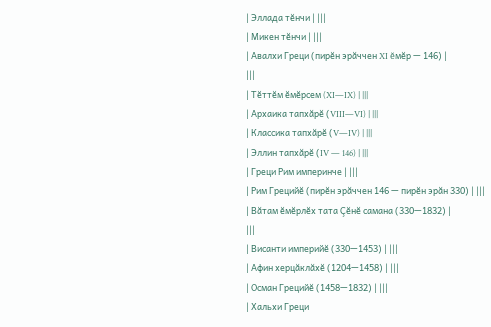| Эллада тĕнчи | |||
| Микен тĕнчи | |||
| Авалхи Греци (пирĕн эрăччен XI ĕмĕр — 146) |
|||
| Тĕттĕм ĕмĕрсем (XI—IX) | |||
| Архаика тапхăрĕ (VIII—VI) | |||
| Классика тапхăрĕ (V—IV) | |||
| Эллин тапхăрĕ (IV — 146) | |||
| Греци Рим империнче | |||
| Рим Грецийĕ (пирĕн эрăччен 146 — пирĕн эрăн 330) | |||
| Вăтам ĕмĕрлĕх тата Çĕнĕ самана (330—1832) |
|||
| Висанти империйĕ (330—1453) | |||
| Афин херцăклăхĕ (1204—1458) | |||
| Осман Грецийĕ (1458—1832) | |||
| Хальхи Греци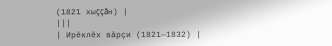(1821 хыççăн) |
|||
| Ирĕклĕх вăрçи (1821—1832) |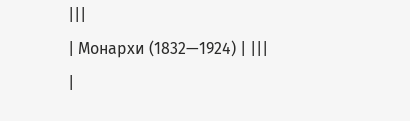|||
| Монархи (1832—1924) | |||
|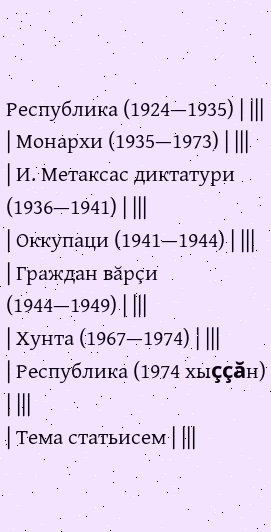Республика (1924—1935) | |||
| Монархи (1935—1973) | |||
| И. Метаксас диктатури (1936—1941) | |||
| Оккупаци (1941—1944) | |||
| Граждан вăрçи (1944—1949) | |||
| Хунта (1967—1974) | |||
| Республика (1974 хыççăн) | |||
| Тема статьисем | |||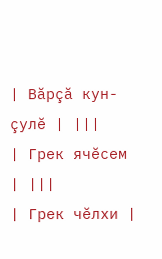| Вăрçă кун-çулĕ | |||
| Грек ячĕсем | |||
| Грек чĕлхи |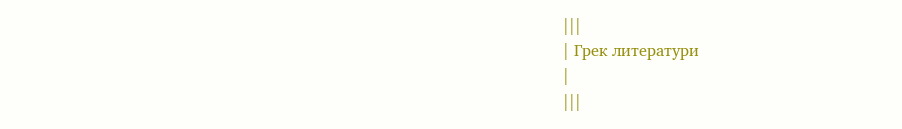|||
| Грек литератури
|
|||